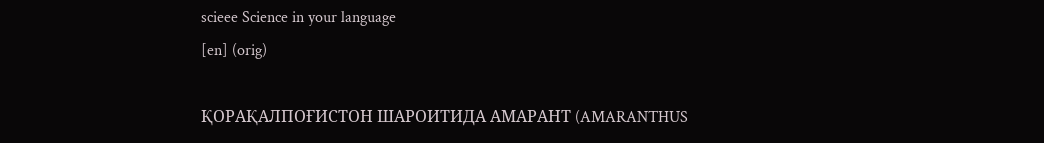scieee Science in your language
[en] (orig)

ҚОРАҚАЛПОҒИСТОН ШАРОИТИДА АМАРАНТ (AMARANTHUS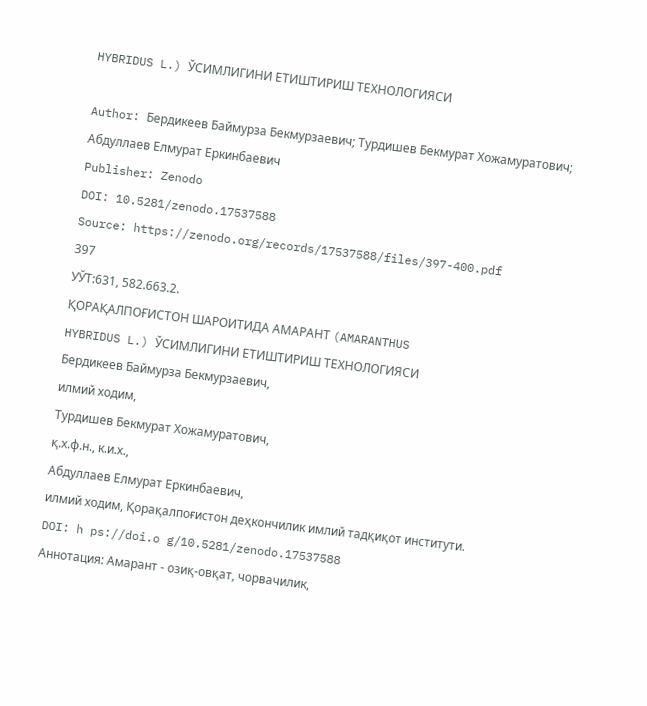HYBRIDUS L.) ЎСИМЛИГИНИ ЕТИШТИРИШ ТЕХНОЛОГИЯСИ

Author: Бердикеев Баймурза Бекмурзаевич; Турдишев Бекмурат Хожамуратович; Абдуллаев Елмурат Еркинбаевич
Publisher: Zenodo
DOI: 10.5281/zenodo.17537588
Source: https://zenodo.org/records/17537588/files/397-400.pdf
397
УЎТ:631, 582.663.2.
ҚОРАҚАЛПОҒИСТОН ШАРОИТИДА АМАРАНТ (AMARANTHUS
HYBRIDUS L.) ЎСИМЛИГИНИ ЕТИШТИРИШ ТЕХНОЛОГИЯСИ
Бердикеев Баймурза Бекмурзаевич,
илмий ходим,
Турдишев Бекмурат Хожамуратович,
қ.х.ф.н., к.и.х.,
Абдуллаев Елмурат Еркинбаевич,
илмий ходим, Қорақалпоғистон деҳкончилик имлий тадқиқот институти.
DOI: h ps://doi.o g/10.5281/zenodo.17537588
Аннотация: Амарант - озиқ-овқат, чорвачилик,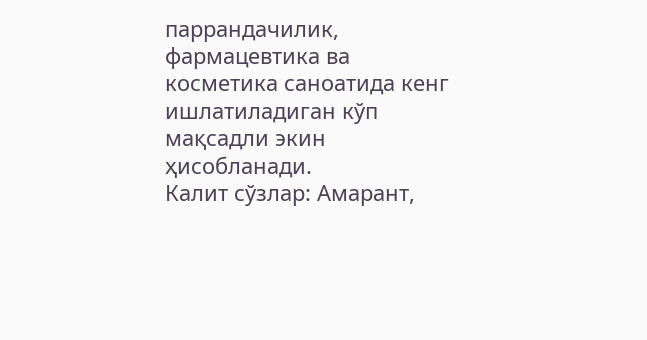паррандачилик, фармацевтика ва
косметика саноатида кенг ишлатиладиган кўп мақсадли экин ҳисобланади.
Калит сўзлар: Амарант,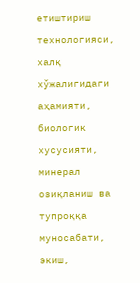етиштириш технологияси, халқ хўжалигидаги аҳамияти,
биологик хусусияти, минерал озиқланиш ва тупроққа муносабати, экиш,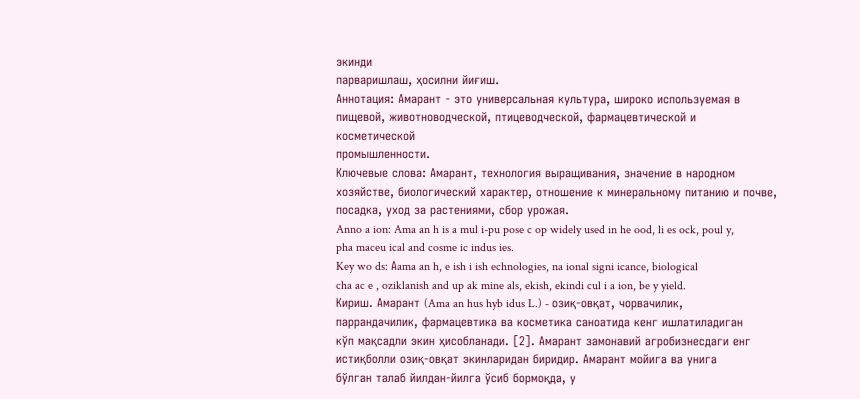экинди
парваришлаш, ҳосилни йиғиш.
Аннотация: Амарант - это универсальная культура, широко используемая в
пищевой, животноводческой, птицеводческой, фармацевтической и косметической
промышленности.
Ключевые слова: Амарант, технология выращивания, значение в народном
хозяйстве, биологический характер, отношение к минеральному питанию и почве,
посадка, уход за растениями, сбор урожая.
Anno a ion: Ama an h is a mul i-pu pose c op widely used in he ood, li es ock, poul y,
pha maceu ical and cosme ic indus ies.
Key wo ds: Аama an h, e ish i ish echnologies, na ional signi icance, biological
cha ac e , oziklanish and up ak mine als, ekish, ekindi cul i a ion, be y yield.
Кириш. Амарант (Ama an hus hyb idus L.) - озиқ-овқат, чорвачилик,
паррандачилик, фармацевтика ва косметика саноатида кенг ишлатиладиган
кўп мақсадли экин ҳисобланади. [2]. Амарант замонавий агробизнесдаги енг
истиқболли озиқ-овқат экинларидан биридир. Амарант мойига ва унига
бўлган талаб йилдан-йилга ўсиб бормоқда, у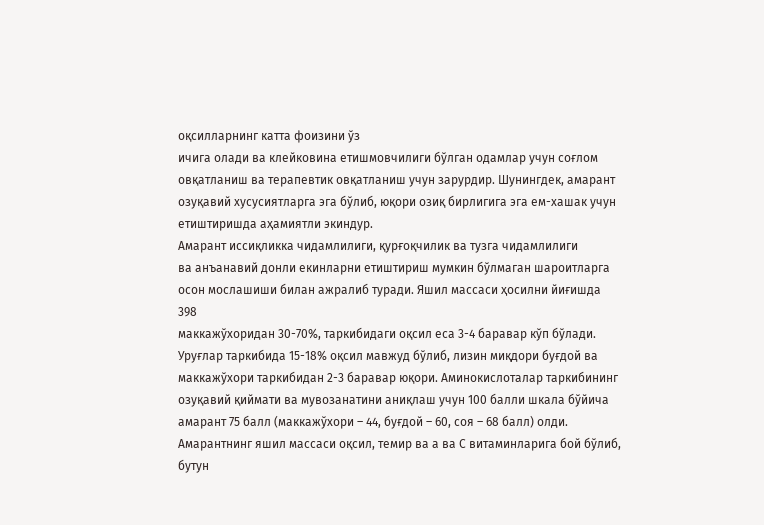оқсилларнинг катта фоизини ўз
ичига олади ва клейковина етишмовчилиги бўлган одамлар учун соғлом
овқатланиш ва терапевтик овқатланиш учун зарурдир. Шунингдек, амарант
озуқавий хусусиятларга эга бўлиб, юқори озиқ бирлигига эга ем-хашак учун
етиштиришда аҳамиятли экиндур.
Амарант иссиқликка чидамлилиги, қурғоқчилик ва тузга чидамлилиги
ва анъанавий донли екинларни етиштириш мумкин бўлмаган шароитларга
осон мослашиши билан ажралиб туради. Яшил массаси ҳосилни йиғишда
398
маккажўхоридан 30-70%, таркибидаги оқсил еса 3-4 баравар кўп бўлади.
Уруғлар таркибида 15-18% оқсил мавжуд бўлиб, лизин миқдори буғдой ва
маккажўхори таркибидан 2-3 баравар юқори. Аминокислоталар таркибининг
озуқавий қиймати ва мувозанатини аниқлаш учун 100 балли шкала бўйича
амарант 75 балл (маккажўхори – 44, буғдой – 60, соя – 68 балл) олди.
Амарантнинг яшил массаси оқсил, темир ва а ва С витаминларига бой бўлиб,
бутун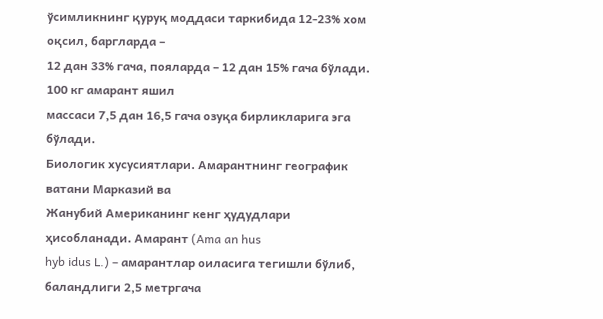ўсимликнинг қуруқ моддаси таркибида 12-23% хом оқсил, баргларда –
12 дан 33% гача, пояларда – 12 дан 15% гача бўлади. 100 кг амарант яшил
массаси 7,5 дан 16,5 гача озуқа бирликларига эга бўлади.
Биологик хусусиятлари. Амарантнинг географик ватани Марказий ва
Жанубий Американинг кенг ҳудудлари ҳисобланади. Амарант (Ama an hus
hyb idus L.) – амарантлар оиласига тегишли бўлиб, баландлиги 2,5 метргача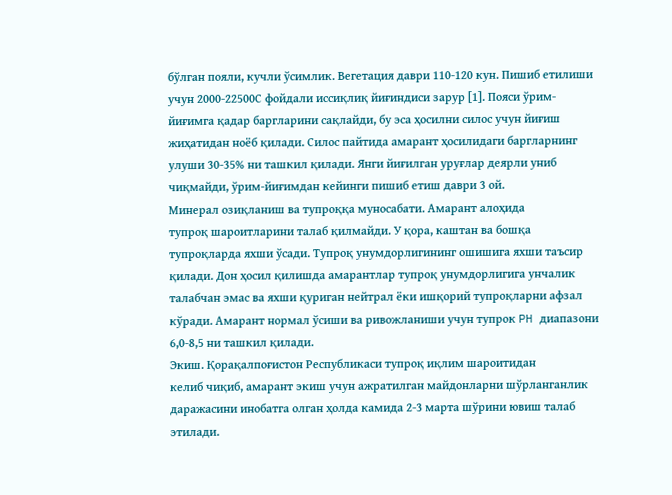бўлган пояли, кучли ўсимлик. Вегетация даври 110-120 кун. Пишиб етилиши
учун 2000-22500С фойдали иссиқлиқ йиғиндиси зарур [1]. Пояси ўрим-
йиғимга қадар баргларини сақлайди, бу эса ҳосилни силос учун йиғиш
жиҳатидан ноёб қилади. Силос пайтида амарант ҳосилидаги баргларнинг
улуши 30-35% ни ташкил қилади. Янги йиғилган уруғлар деярли униб
чиқмайди, ўрим-йиғимдан кейинги пишиб етиш даври 3 ой.
Минерал озиқланиш ва тупроққа муносабати. Амарант алоҳида
тупроқ шароитларини талаб қилмайди. У қора, каштан ва бошқа
тупроқларда яхши ўсади. Тупроқ унумдорлигининг ошишига яхши таъсир
қилади. Дон ҳосил қилишда амарантлар тупроқ унумдорлигига унчалик
талабчан эмас ва яхши қуриган нейтрал ёки ишқорий тупроқларни афзал
кўради. Амарант нормал ўсиши ва ривожланиши учун тупрок PH диапазони
6,0-8,5 ни ташкил қилади.
Экиш. Қорақалпоғистон Республикаси тупроқ иқлим шароитидан
келиб чиқиб, амарант экиш учун ажратилган майдонларни шўрланганлик
даражасини инобатга олган ҳолда камида 2-3 марта шўрини ювиш талаб
этилади.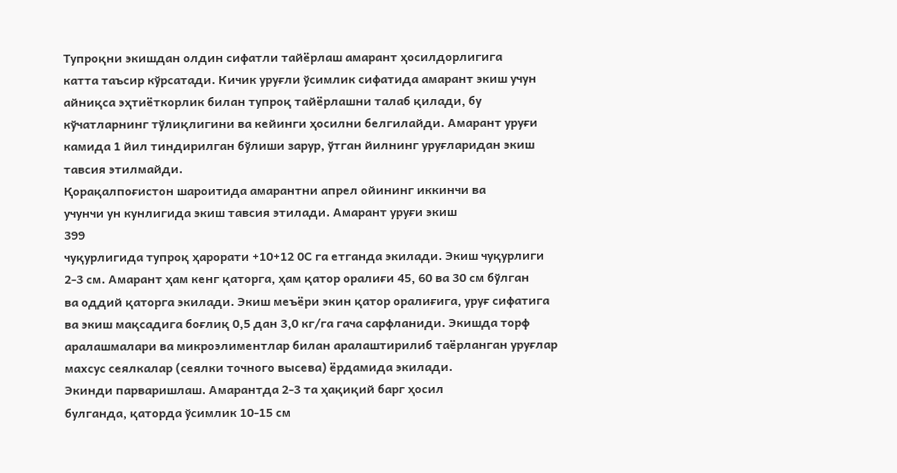Тупроқни экишдан олдин сифатли тайёрлаш амарант ҳосилдорлигига
катта таъсир кўрсатади. Кичик уруғли ўсимлик сифатида амарант экиш учун
айниқса эҳтиёткорлик билан тупроқ тайёрлашни талаб қилади, бу
кўчатларнинг тўлиқлигини ва кейинги ҳосилни белгилайди. Амарант уруғи
камида 1 йил тиндирилган бўлиши зарур, ўтган йилнинг уруғларидан экиш
тавсия этилмайди.
Қорақалпоғистон шароитида амарантни апрел ойининг иккинчи ва
учунчи ун кунлигида экиш тавсия этилади. Амарант уруғи экиш
399
чуқурлигида тупроқ ҳарорати +10+12 0С га етганда экилади. Экиш чуқурлиги
2-3 см. Амарант ҳам кенг қаторга, ҳам қатор оралиғи 45, 60 ва 30 см бўлган
ва оддий қаторга экилади. Экиш меъёри экин қатор оралиғига, уруғ сифатига
ва экиш мақсадига боғлиқ 0,5 дан 3,0 кг/га гача сарфланиди. Экишда торф
аралашмалари ва микроэлиментлар билан аралаштирилиб таёрланган уруғлар
махсус сеялкалар (сеялки точного высева) ёрдамида экилади.
Экинди парваришлаш. Амарантда 2-3 та ҳақиқий барг ҳосил
булганда, қаторда ўсимлик 10-15 см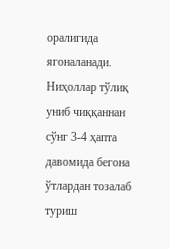оралигида ягоналанади. Ниҳоллар тўлиқ
униб чиққаннан сўнг 3-4 ҳапта давомида бегона ўтлардан тозалаб туриш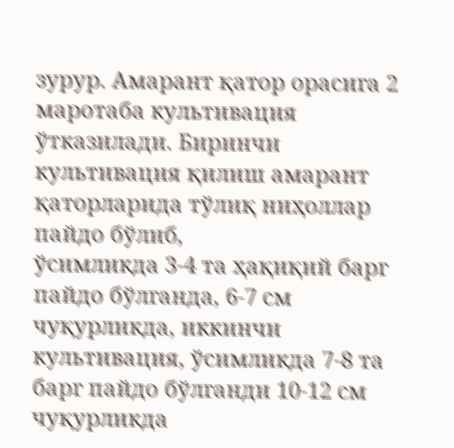зурур. Амарант қатор орасига 2 маротаба культивация ўтказилади. Биринчи
культивация қилиш амарант қаторларида тўлиқ ниҳоллар пайдо бўлиб,
ўсимликда 3-4 та ҳақиқий барг пайдо бўлганда, 6-7 см чуқурликда, иккинчи
культивация, ўсимликда 7-8 та барг пайдо бўлганди 10-12 см чуқурликда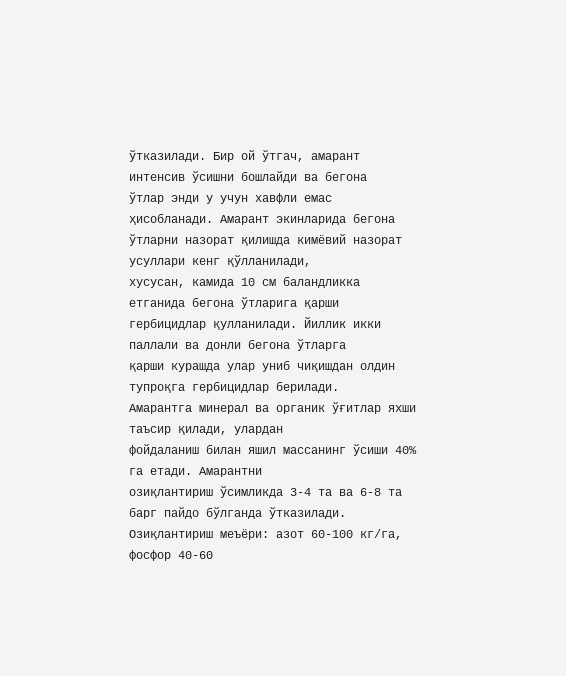ўтказилади. Бир ой ўтгач, амарант интенсив ўсишни бошлайди ва бегона
ўтлар энди у учун хавфли емас ҳисобланади. Амарант экинларида бегона
ўтларни назорат қилишда кимёвий назорат усуллари кенг қўлланилади,
хусусан, камида 10 см баландликка етганида бегона ўтларига қарши
гербицидлар қулланилади. Йиллик икки паллали ва донли бегона ўтларга
қарши курашда улар униб чиқишдан олдин тупроқга гербицидлар берилади.
Амарантга минерал ва органик ўғитлар яхши таъсир қилади, улардан
фойдаланиш билан яшил массанинг ўсиши 40% га етади. Амарантни
озиқлантириш ўсимликда 3-4 та ва 6-8 та барг пайдо бўлганда ўтказилади.
Озиқлантириш меъёри: азот 60-100 кг/га, фосфор 40-60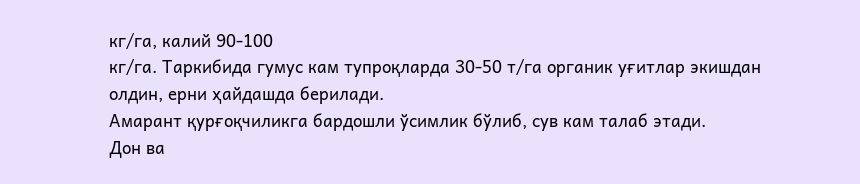кг/га, калий 90-100
кг/га. Таркибида гумус кам тупроқларда 30-50 т/га органик уғитлар экишдан
олдин, ерни ҳайдашда берилади.
Амарант қурғоқчиликга бардошли ўсимлик бўлиб, сув кам талаб этади.
Дон ва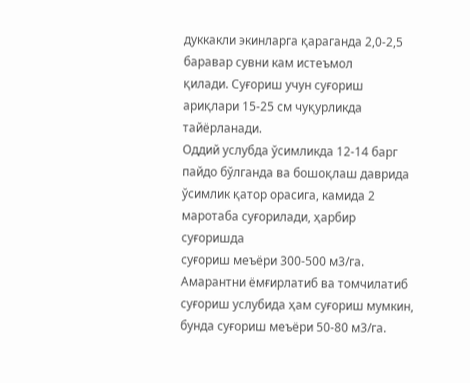дуккакли экинларга қараганда 2,0-2,5 баравар сувни кам истеъмол
қилади. Суғориш учун суғориш ариқлари 15-25 см чуқурликда тайёрланади.
Оддий услубда ўсимликда 12-14 барг пайдо бўлганда ва бошоқлаш даврида
ўсимлик қатор орасига, камида 2 маротаба суғорилади, ҳарбир суғоришда
суғориш меъёри 300-500 м3/га. Амарантни ёмғирлатиб ва томчилатиб
суғориш услубида ҳам суғориш мумкин, бунда суғориш меъёри 50-80 м3/га.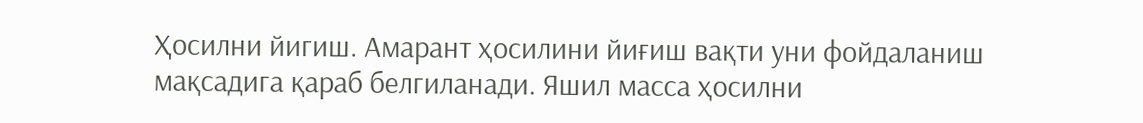Ҳосилни йигиш. Амарант ҳосилини йиғиш вақти уни фойдаланиш
мақсадига қараб белгиланади. Яшил масса ҳосилни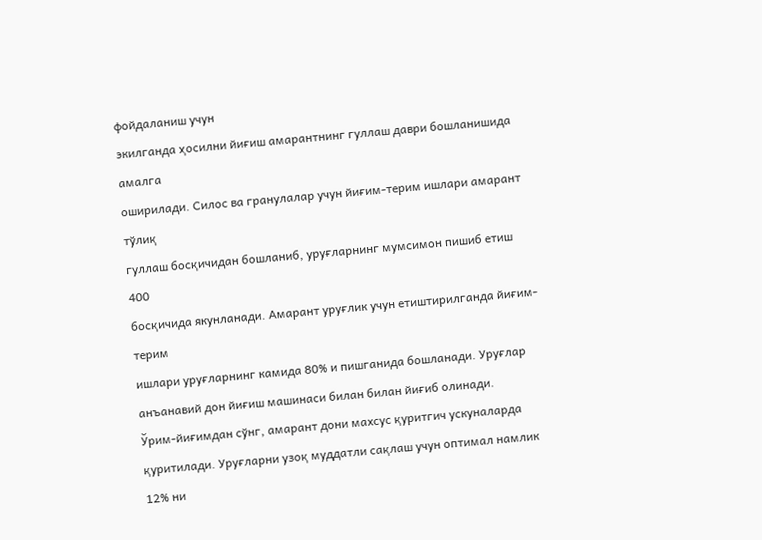фойдаланиш учун
экилганда ҳосилни йиғиш амарантнинг гуллаш даври бошланишида амалга
оширилади. Силос ва гранулалар учун йиғим-терим ишлари амарант тўлиқ
гуллаш босқичидан бошланиб, уруғларнинг мумсимон пишиб етиш
400
босқичида якунланади. Амарант уруғлик учун етиштирилганда йиғим-терим
ишлари уруғларнинг камида 80% и пишганида бошланади. Уруғлар
анъанавий дон йиғиш машинаси билан билан йиғиб олинади.
Ўрим-йиғимдан сўнг, амарант дони махсус қуритгич ускуналарда
қуритилади. Уруғларни узоқ муддатли сақлаш учун оптимал намлик 12% ни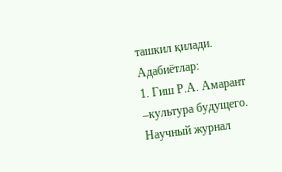ташкил қилади.
Адабиётлар:
1. Гиш Р.А. Амарант –культура будущего. Научный журнал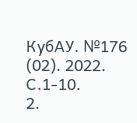КубАУ. №176 (02). 2022.
С.1-10.
2.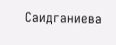Саидганиева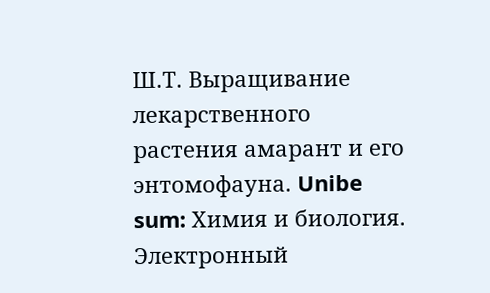Ш.Т. Выращивание лекарственного растения амарант и его
энтомофауна. Unibe sum: Химия и биология. Электронный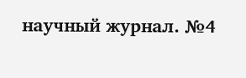научный журнал. №4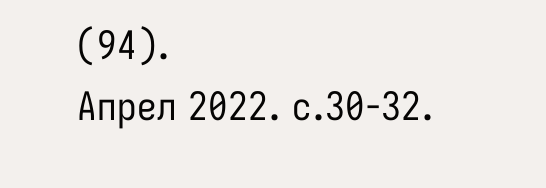(94).
Апрел 2022. с.30-32.